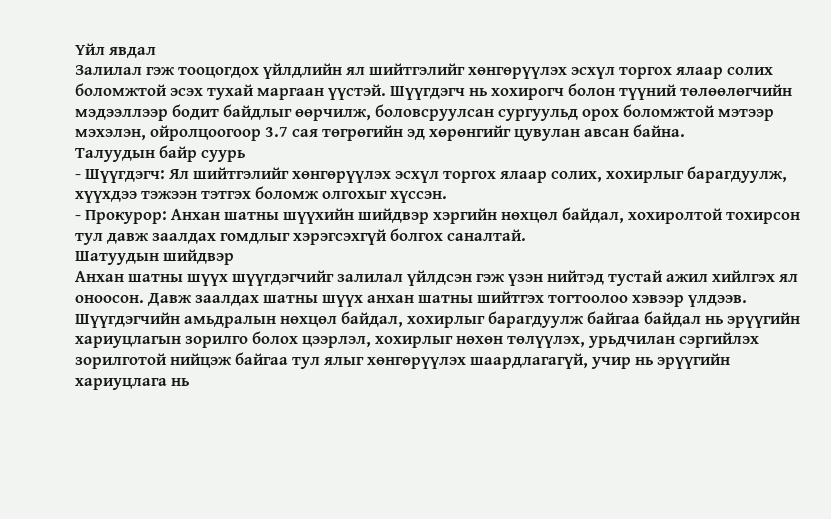Үйл явдал
Залилал гэж тооцогдох үйлдлийн ял шийтгэлийг хөнгөрүүлэх эсхүл торгох ялаар солих боломжтой эсэх тухай маргаан үүстэй. Шүүгдэгч нь хохирогч болон түүний төлөөлөгчийн мэдээллээр бодит байдлыг өөрчилж, боловсруулсан сургуульд орох боломжтой мэтээр мэхэлэн, ойролцоогоор 3.7 сая төгрөгийн эд хөрөнгийг цувулан авсан байна.
Талуудын байр суурь
- Шүүгдэгч: Ял шийтгэлийг хөнгөрүүлэх эсхүл торгох ялаар солих, хохирлыг барагдуулж, хүүхдээ тэжээн тэтгэх боломж олгохыг хүссэн.
- Прокурор: Анхан шатны шүүхийн шийдвэр хэргийн нөхцөл байдал, хохиролтой тохирсон тул давж заалдах гомдлыг хэрэгсэхгүй болгох саналтай.
Шатуудын шийдвэр
Анхан шатны шүүх шүүгдэгчийг залилал үйлдсэн гэж үзэн нийтэд тустай ажил хийлгэх ял оноосон. Давж заалдах шатны шүүх анхан шатны шийтгэх тогтоолоо хэвээр үлдээв. Шүүгдэгчийн амьдралын нөхцөл байдал, хохирлыг барагдуулж байгаа байдал нь эрүүгийн хариуцлагын зорилго болох цээрлэл, хохирлыг нөхөн төлүүлэх, урьдчилан сэргийлэх зорилготой нийцэж байгаа тул ялыг хөнгөрүүлэх шаардлагагүй, учир нь эрүүгийн хариуцлага нь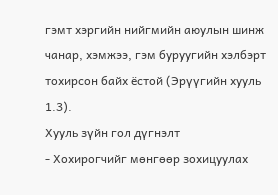гэмт хэргийн нийгмийн аюулын шинж чанар, хэмжээ, гэм буруугийн хэлбэрт тохирсон байх ёстой (Эрүүгийн хууль 1.3).
Хууль зүйн гол дүгнэлт
- Хохирогчийг мөнгөөр зохицуулах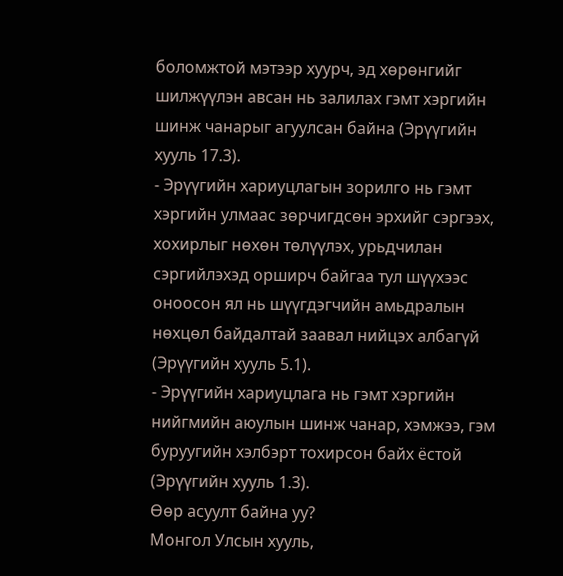боломжтой мэтээр хуурч, эд хөрөнгийг шилжүүлэн авсан нь залилах гэмт хэргийн шинж чанарыг агуулсан байна (Эрүүгийн хууль 17.3).
- Эрүүгийн хариуцлагын зорилго нь гэмт хэргийн улмаас зөрчигдсөн эрхийг сэргээх, хохирлыг нөхөн төлүүлэх, урьдчилан сэргийлэхэд орширч байгаа тул шүүхээс оноосон ял нь шүүгдэгчийн амьдралын нөхцөл байдалтай заавал нийцэх албагүй (Эрүүгийн хууль 5.1).
- Эрүүгийн хариуцлага нь гэмт хэргийн нийгмийн аюулын шинж чанар, хэмжээ, гэм буруугийн хэлбэрт тохирсон байх ёстой (Эрүүгийн хууль 1.3).
Өөр асуулт байна уу?
Монгол Улсын хууль,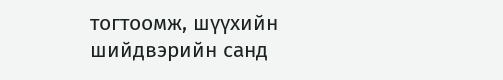тогтоомж, шүүхийн шийдвэрийн санд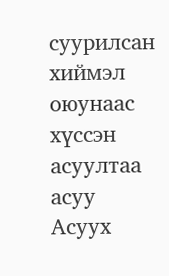суурилсан хиймэл оюунаас хүссэн асуултаа асуу
Асуух